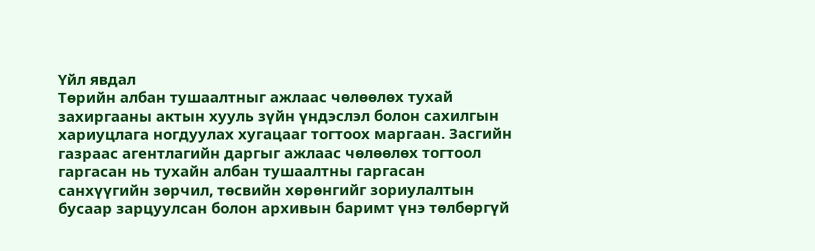Үйл явдал
Төрийн албан тушаалтныг ажлаас чөлөөлөх тухай захиргааны актын хууль зүйн үндэслэл болон сахилгын хариуцлага ногдуулах хугацааг тогтоох маргаан. Засгийн газраас агентлагийн даргыг ажлаас чөлөөлөх тогтоол гаргасан нь тухайн албан тушаалтны гаргасан санхүүгийн зөрчил, төсвийн хөрөнгийг зориулалтын бусаар зарцуулсан болон архивын баримт үнэ төлбөргүй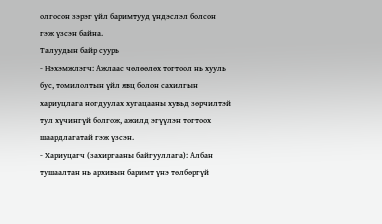олгосон зэрэг үйл баримтууд үндэслэл болсон гэж үзсэн байна.
Талуудын байр суурь
- Нэхэмжлэгч: Ажлаас чөлөөлөх тогтоол нь хууль бус, томилолтын үйл явц болон сахилгын хариуцлага ногдуулах хугацааны хувьд зөрчилтэй тул хүчингүй болгож, ажилд эгүүлэн тогтоох шаардлагатай гэж үзсэн.
- Хариуцагч (захиргааны байгууллага): Албан тушаалтан нь архивын баримт үнэ төлбөргүй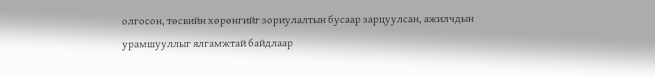олгосон, төсвийн хөрөнгийг зориулалтын бусаар зарцуулсан, ажилчдын урамшууллыг ялгамжтай байдлаар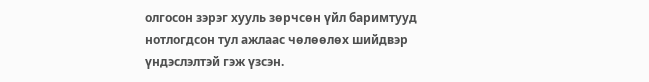олгосон зэрэг хууль зөрчсөн үйл баримтууд нотлогдсон тул ажлаас чөлөөлөх шийдвэр үндэслэлтэй гэж үзсэн.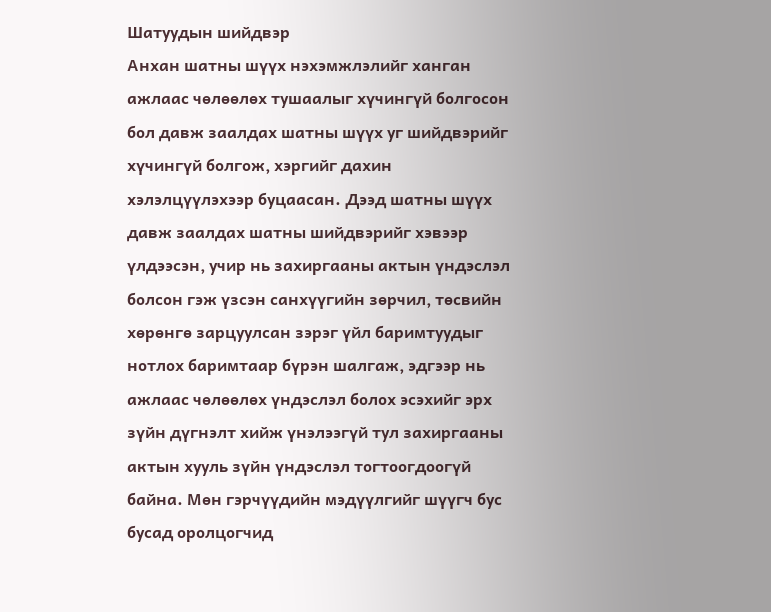Шатуудын шийдвэр
Анхан шатны шүүх нэхэмжлэлийг ханган ажлаас чөлөөлөх тушаалыг хүчингүй болгосон бол давж заалдах шатны шүүх уг шийдвэрийг хүчингүй болгож, хэргийг дахин хэлэлцүүлэхээр буцаасан. Дээд шатны шүүх давж заалдах шатны шийдвэрийг хэвээр үлдээсэн, учир нь захиргааны актын үндэслэл болсон гэж үзсэн санхүүгийн зөрчил, төсвийн хөрөнгө зарцуулсан зэрэг үйл баримтуудыг нотлох баримтаар бүрэн шалгаж, эдгээр нь ажлаас чөлөөлөх үндэслэл болох эсэхийг эрх зүйн дүгнэлт хийж үнэлээгүй тул захиргааны актын хууль зүйн үндэслэл тогтоогдоогүй байна. Мөн гэрчүүдийн мэдүүлгийг шүүгч бус бусад оролцогчид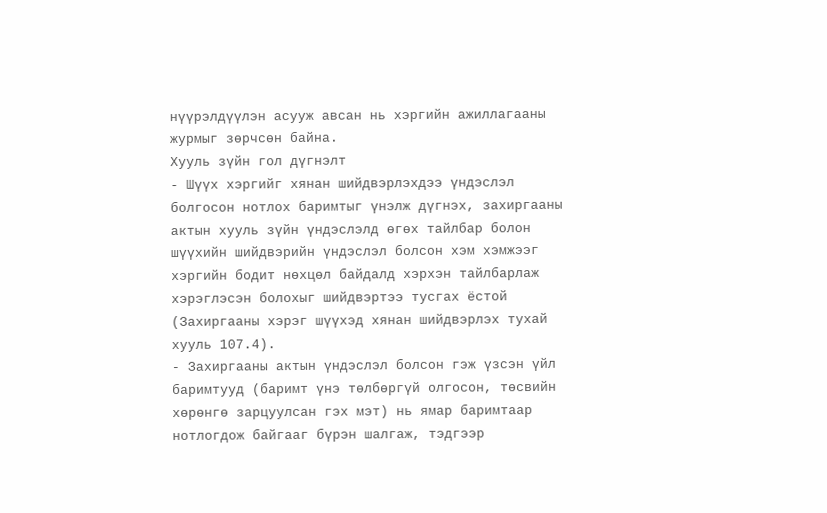нүүрэлдүүлэн асууж авсан нь хэргийн ажиллагааны журмыг зөрчсөн байна.
Хууль зүйн гол дүгнэлт
- Шүүх хэргийг хянан шийдвэрлэхдээ үндэслэл болгосон нотлох баримтыг үнэлж дүгнэх, захиргааны актын хууль зүйн үндэслэлд өгөх тайлбар болон шүүхийн шийдвэрийн үндэслэл болсон хэм хэмжээг хэргийн бодит нөхцөл байдалд хэрхэн тайлбарлаж хэрэглэсэн болохыг шийдвэртээ тусгах ёстой (Захиргааны хэрэг шүүхэд хянан шийдвэрлэх тухай хууль 107.4).
- Захиргааны актын үндэслэл болсон гэж үзсэн үйл баримтууд (баримт үнэ төлбөргүй олгосон, төсвийн хөрөнгө зарцуулсан гэх мэт) нь ямар баримтаар нотлогдож байгааг бүрэн шалгаж, тэдгээр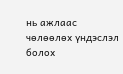нь ажлаас чөлөөлөх үндэслэл болох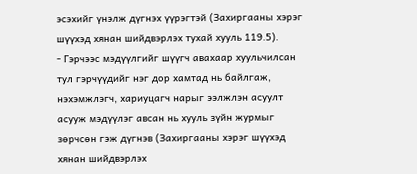эсэхийг үнэлж дүгнэх үүрэгтэй (Захиргааны хэрэг шүүхэд хянан шийдвэрлэх тухай хууль 119.5).
- Гэрчээс мэдүүлгийг шүүгч авахаар хуульчилсан тул гэрчүүдийг нэг дор хамтад нь байлгаж, нэхэмжлэгч, хариуцагч нарыг ээлжлэн асуулт асууж мэдүүлэг авсан нь хууль зүйн журмыг зөрчсөн гэж дүгнэв (Захиргааны хэрэг шүүхэд хянан шийдвэрлэх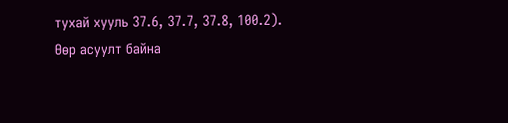тухай хууль 37.6, 37.7, 37.8, 100.2).
Өөр асуулт байна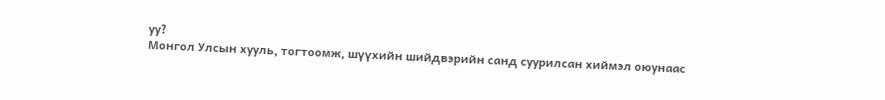уу?
Монгол Улсын хууль, тогтоомж, шүүхийн шийдвэрийн санд суурилсан хиймэл оюунаас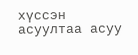хүссэн асуултаа асуу